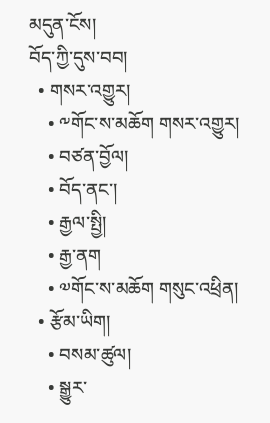མདུན་ངོས།
བོད་ཀྱི་དུས་བབ།
  • གསར་འགྱུར།
    • ༸གོང་ས་མཆོག གསར་འགྱུར།
    • བཙན་བྱོལ།
    • བོད་ནང་།
    • རྒྱལ་སྤྱི།
    • རྒྱ་ནག
    • ༧གོང་ས་མཆོག གསུང་འཕྲིན།
  • རྩོམ་ཡིག།
    • བསམ་ཚུལ།
    • སྒྱུར་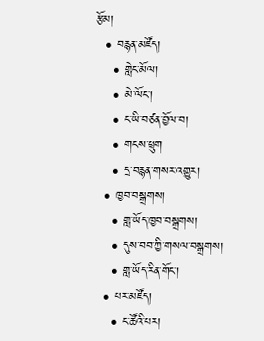རྩོམ།
  • བརྙན་མཛོད།
    • གླེང་མོལ།
    • མེ་ལོང་།
    • ང་ཡི་བཙན་བྱོལ་བ།
    • གངས་ཕྲུག
    • དྲ་བརྙན་གསར་འགྱུར།
  • ཁྱབ་བསྒྲགས།
    • གླ་ཡོད་ཁྱབ་བསྒྲགས།
    • དུས་བབ་ཀྱི་གསལ་བསྒྲགས།
    • གླ་ཡོད་རིན་གོང་།
  • པར་མཛོད།
    • ང་ཚོའི་པར།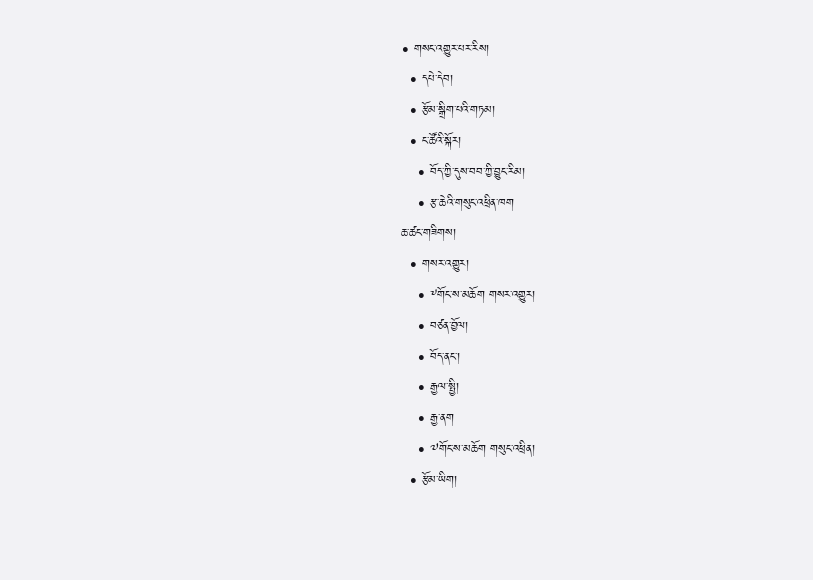• གསང་འགྱུར་པར་རིས།
  • དཔེ་དེབ།
  • རྩོམ་སྒྲིག་པའི་གཏམ།
  • ང་ཚོའི་སྐོར།
    • བོད་ཀྱི་དུས་བབ་ཀྱི་བྱུང་རིམ།
    • རྩ་ཆེའི་གསུང་འཕྲིན་ཁག
ཆ་ཚང་གཟིགས།
  • གསར་འགྱུར།
    • ༸གོང་ས་མཆོག གསར་འགྱུར།
    • བཙན་བྱོལ།
    • བོད་ནང་།
    • རྒྱལ་སྤྱི།
    • རྒྱ་ནག
    • ༧གོང་ས་མཆོག གསུང་འཕྲིན།
  • རྩོམ་ཡིག།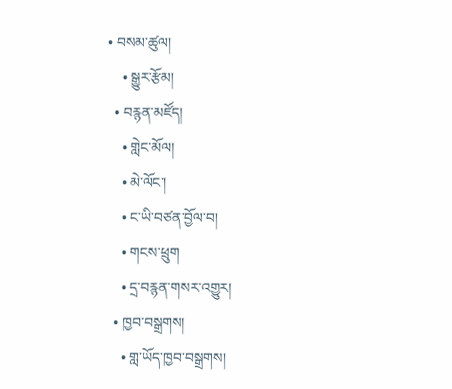• བསམ་ཚུལ།
    • སྒྱུར་རྩོམ།
  • བརྙན་མཛོད།
    • གླེང་མོལ།
    • མེ་ལོང་།
    • ང་ཡི་བཙན་བྱོལ་བ།
    • གངས་ཕྲུག
    • དྲ་བརྙན་གསར་འགྱུར།
  • ཁྱབ་བསྒྲགས།
    • གླ་ཡོད་ཁྱབ་བསྒྲགས།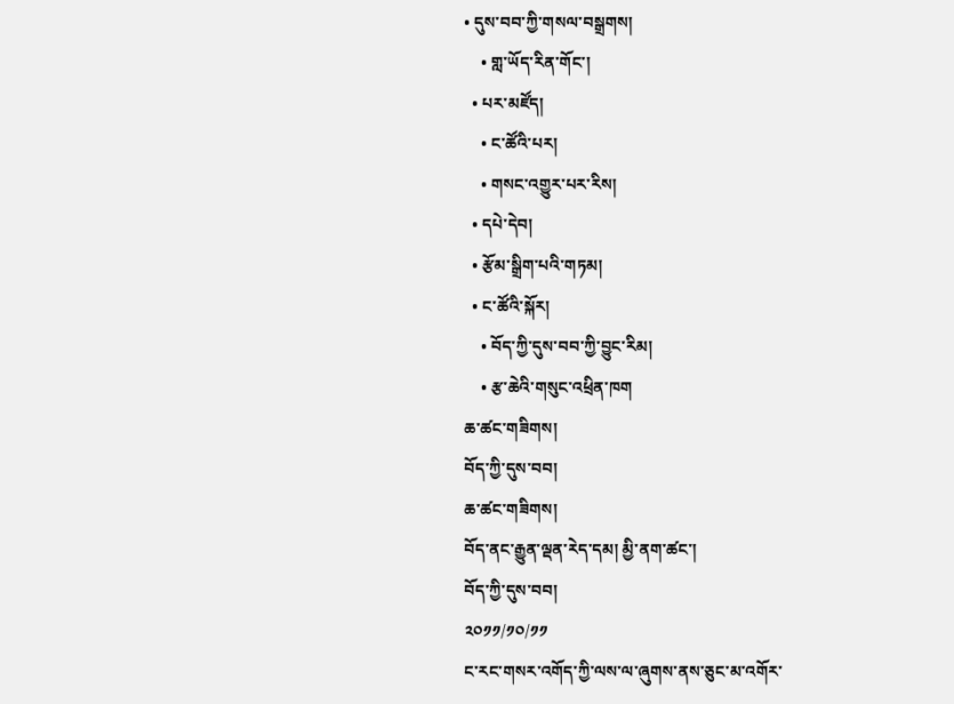• དུས་བབ་ཀྱི་གསལ་བསྒྲགས།
    • གླ་ཡོད་རིན་གོང་།
  • པར་མཛོད།
    • ང་ཚོའི་པར།
    • གསང་འགྱུར་པར་རིས།
  • དཔེ་དེབ།
  • རྩོམ་སྒྲིག་པའི་གཏམ།
  • ང་ཚོའི་སྐོར།
    • བོད་ཀྱི་དུས་བབ་ཀྱི་བྱུང་རིམ།
    • རྩ་ཆེའི་གསུང་འཕྲིན་ཁག
ཆ་ཚང་གཟིགས།
བོད་ཀྱི་དུས་བབ།
ཆ་ཚང་གཟིགས།
བོད་ནང་རྒྱུན་ལྡན་རེད་དམ། མྱི་ནག་ཚང་།
བོད་ཀྱི་དུས་བབ།
༢༠༡༡/༡༠/༡༡
ང་རང་གསར་འགོད་ཀྱི་ལས་ལ་ཞུགས་ནས་ཅུང་མ་འགོར་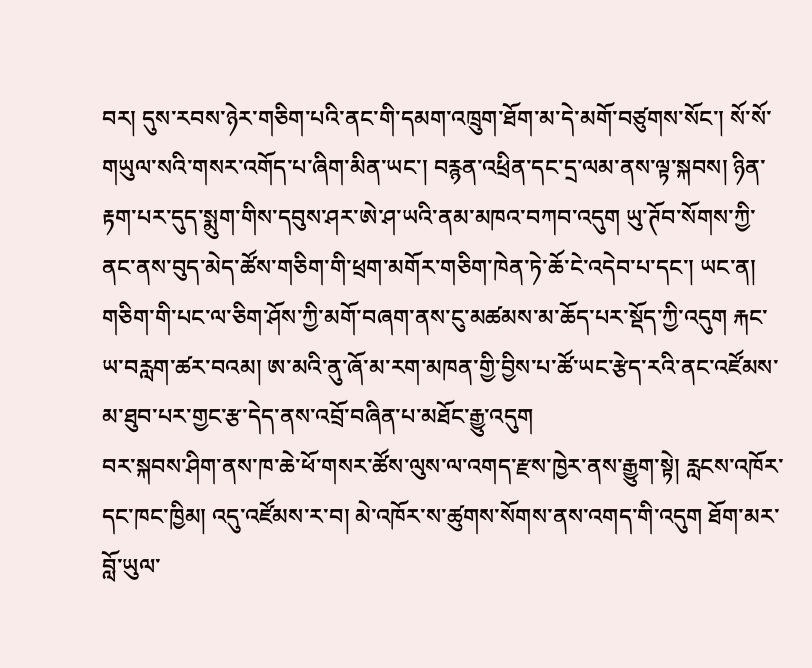བར། དུས་རབས་ཉེར་གཅིག་པའི་ནང་གི་དམག་འཁྲུག་ཐོག་མ་དེ་མགོ་བཙུགས་སོང་། སོ་སོ་གཡུལ་སའི་གསར་འགོད་པ་ཞིག་མིན་ཡང་། བརྙན་འཕྲིན་དང་དྲ་ལམ་ནས་ལྟ་སྐབས། ཉིན་རྟག་པར་དུད་སྨུག་གིས་དབུས་ཤར་ཨེ་ཤ་ཡའི་ནམ་མཁའ་བཀབ་འདུག ཡུ་ཊོབ་སོགས་ཀྱི་ནང་ནས་བུད་མེད་ཚོས་གཅིག་གི་ཕྲག་མགོར་གཅིག་ཁེན་ཏེ་ཆོ་ངེ་འདེབ་པ་དང་། ཡང་ན། གཅིག་གི་པང་ལ་ཅིག་ཤོས་ཀྱི་མགོ་བཞག་ནས་ངུ་མཚམས་མ་ཆོད་པར་སྡོད་ཀྱི་འདུག རྐང་ཡ་བརླག་ཚར་བའམ། ཨ་མའི་ནུ་ཞོ་མ་རག་མཁན་གྱི་བྱིས་པ་ཚོ་ཡང་རྩེད་རའི་ནང་འཛོམས་མ་ཐུབ་པར་གྱང་རྩ་དེད་ནས་འབྲོ་བཞིན་པ་མཐོང་རྒྱུ་འདུག
བར་སྐབས་ཤིག་ནས་ཁ་ཆེ་ཕོ་གསར་ཚོས་ལུས་ལ་འགད་རྫས་ཁྱེར་ནས་རྒྱུག་སྟེ། རླངས་འཁོར་དང་ཁང་ཁྱིམ། འདུ་འཛོམས་ར་བ། མེ་འཁོར་ས་ཚུགས་སོགས་ནས་འགད་གི་འདུག ཐོག་མར་བློ་ཡུལ་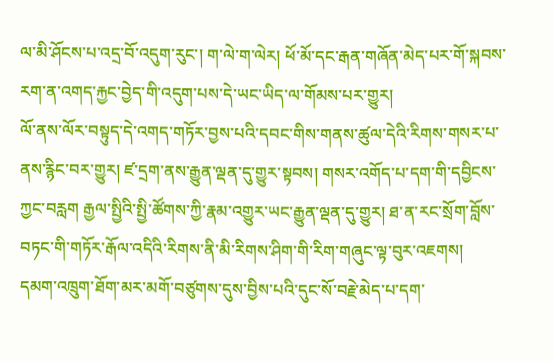ལ་མི་ཤོངས་པ་འདྲ་བོ་འདུག་རུང་། ག་ལེ་ག་ལེར། ཕོ་མོ་དང་རྒན་གཞོན་མེད་པར་གོ་སྐབས་རག་ན་འགད་རྐྱང་བྱེད་གི་འདུག་པས་དེ་ཡང་ཡིད་ལ་གོམས་པར་གྱུར།
ལོ་ནས་ལོར་བསྟུད་དེ་འགད་གཏོར་བྱས་པའི་དབང་གིས་གནས་ཚུལ་དེའི་རིགས་གསར་པ་ནས་རྙིང་བར་གྱུར། ཛ་དྲག་ནས་རྒྱུན་ལྡན་དུ་གྱུར་སྟབས། གསར་འགོད་པ་དག་གི་དབྱིངས་ཀྱང་བརླག རྒྱལ་སྤྱིའི་སྤྱི་ཚོགས་ཀྱི་རྣམ་འགྱུར་ཡང་རྒྱུན་ལྡན་དུ་གྱུར། ཐ་ན་རང་སྲོག་བློས་བཏང་གི་གཏོར་རྒོལ་འདིའི་རིགས་ནི་མི་རིགས་ཤིག་གི་རིག་གཞུང་ལྟ་བུར་འཇགས།
དམག་འཁྲུག་ཐོག་མར་མགོ་བཙུགས་དུས་བྱིས་པའི་དུང་སོ་བརྗེ་མེད་པ་དག་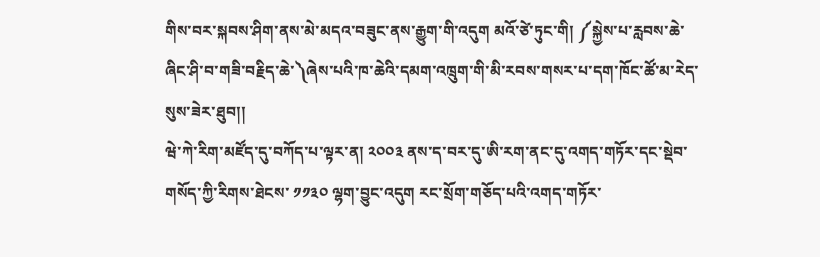གིས་བར་སྐབས་ཤིག་ནས་མེ་མདའ་བཟུང་ནས་རྒྱུག་གི་འདུག མའོ་ཙེ་ཏུང་གི། ༼སྐྱེས་པ་རླབས་ཆེ་ཞིང་ཤི་བ་གཟི་བརྗིད་ཆེ་༽ཞེས་པའི་ཁ་ཆེའི་དམག་འཁྲུག་གི་མི་རབས་གསར་པ་དག་ཁོང་ཚོ་མ་རེད་སུས་ཟེར་ཐུབ།།
ཝེ་ཀེ་རིག་མཛོད་དུ་བཀོད་པ་ལྟར་ན། ༢༠༠༣ ནས་ད་བར་དུ་ཨི་རག་ནང་དུ་འགད་གཏོར་དང་སྡེབ་གསོད་ཀྱི་རིགས་ཐེངས་ ༡༡༣༠ ལྷག་བྱུང་འདུག རང་སྲོག་གཅོད་པའི་འགད་གཏོར་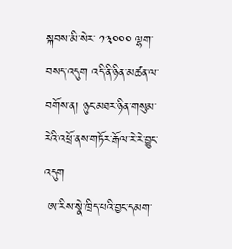སྐབས་མི་སེར་ ༡༣༠༠༠ ལྷག་བསད་འདུག འདི་ནི་ཉིན་མཚན་ལ་བགོས་ན། ཉུང་མཐར་ཉིན་གསུམ་རེའི་འཕྲོ་ནས་གཏོར་རྒོལ་རེ་རེ་བྱུང་འདུག
 ཨ་རིས་སྣེ་ཁྲིད་པའི་བྱང་དམག་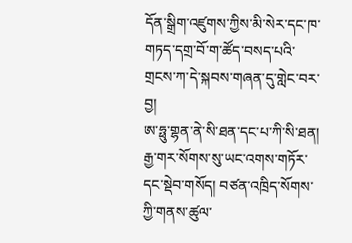དོན་སྒྲིག་འཛུགས་ཀྱིས་མི་སེར་དང་ཁ་གཏད་དགྲ་བོ་ག་ཚོད་བསད་པའི་གྲངས་ཀ་དེ་སྐབས་གཞན་དུ་གླེང་བར་བྱ།
ཨ་ཧྥུ་གྷན་ནེ་སི་ཐན་དང་པ་ཀི་སི་ཐན། རྒྱ་གར་སོགས་སུ་ཡང་འགས་གཏོར་དང་སྡེབ་གསོད། བཙན་འཁྲིད་སོགས་ཀྱི་གནས་ཚུལ་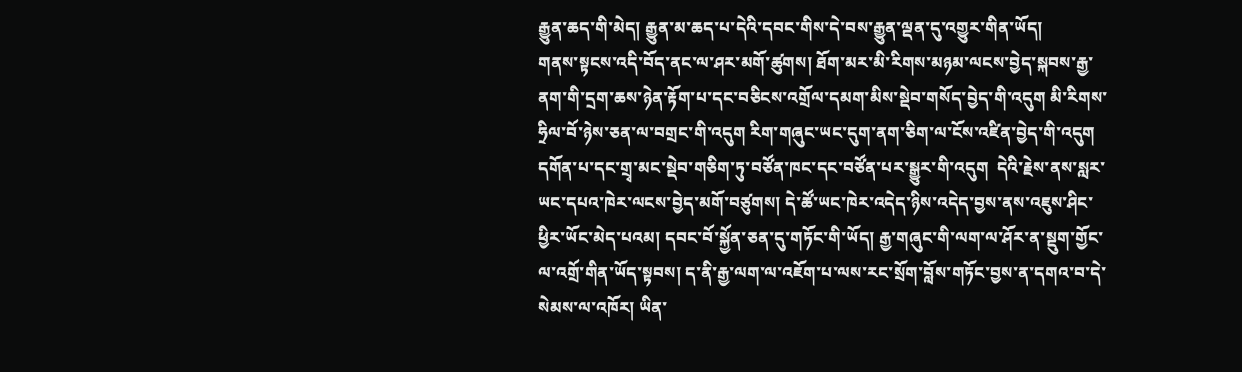རྒྱུན་ཆད་གི་མེད། རྒྱུན་མ་ཆད་པ་དེའི་དབང་གིས་དེ་བས་རྒྱུན་ལྡན་དུ་འགྱུར་གིན་ཡོད།
གནས་སྟངས་འདི་བོད་ནང་ལ་ཤར་མགོ་ཚུགས། ཐོག་མར་མི་རིགས་མཉམ་ལངས་བྱེད་སྐབས་རྒྱ་ནག་གི་དྲག་ཆས་ཉེན་རྟོག་པ་དང་བཅིངས་འགྲོལ་དམག་མིས་སྡེབ་གསོད་བྱེད་གི་འདུག མི་རིགས་ཧྲིལ་བོ་ཉེས་ཅན་ལ་བགྲང་གི་འདུག རིག་གཞུང་ཡང་དུག་ནག་ཅིག་ལ་ངོས་འཛིན་བྱེད་གི་འདུག དགོན་པ་དང་གྲྭ་མང་སྡེབ་གཅིག་ཏུ་བཙོན་ཁང་དང་བཙོན་པར་སྒྱུར་གི་འདུག  དེའི་རྗེས་ནས་སླར་ཡང་དཔའ་ཁེར་ལངས་བྱེད་མགོ་བཙུགས། དེ་ཚོ་ཡང་ཁེར་འདེད་ཉིས་འདེད་བྱས་ནས་འཇུས་ཤིང་ཕྱིར་ཡོང་མེད་པའམ། དབང་བོ་སྐྱོན་ཅན་དུ་གཏོང་གི་ཡོད། རྒྱ་གཞུང་གི་ལག་ལ་ཤོར་ན་སྡུག་གྱོང་ལ་འགྲོ་གིན་ཡོད་སྟབས། ད་ནི་རྒྱ་ལག་ལ་འཇོག་པ་ལས་རང་སྲོག་བློས་གཏོང་བྱས་ན་དགའ་བ་དེ་སེམས་ལ་འཁོར། ཡིན་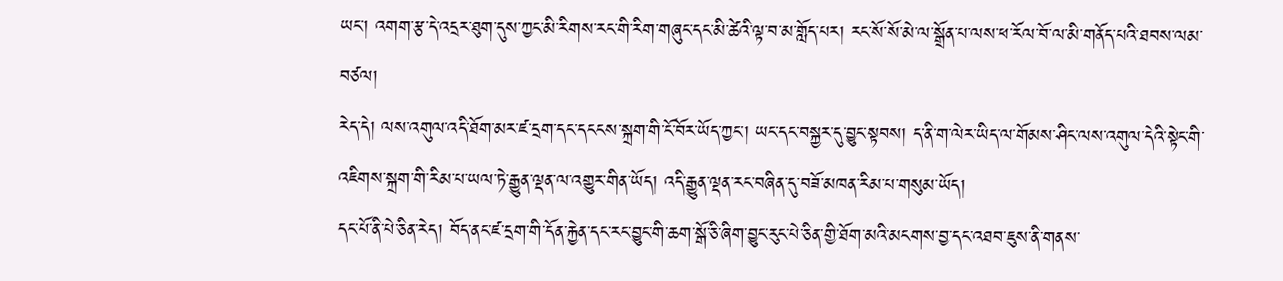ཡང་། འགག་རྩ་དེ་འདྲར་ཐུག་དུས་ཀྱང་མི་རིགས་རང་གི་རིག་གཞུང་དང་མི་ཚེའི་ལྟ་བ་མ་གློད་པར། རང་སོ་སོ་མེ་ལ་སྒྲོན་པ་ལས་ཕ་རོལ་བོ་ལ་མི་གནོད་པའི་ཐབས་ལམ་བཙལ།
རེད་དེ། ལས་འགུལ་འདི་ཐོག་མར་ཛ་དྲག་དང་དངངས་སྐྲག་གི་ངོ་བོར་ཡོད་ཀྱང་། ཡང་དང་བསྐྱར་དུ་བྱུང་སྟབས། ད་ནི་ག་ལེར་ཡིད་ལ་གོམས་ཤིང་ལས་འགུལ་དེའི་སྟེང་གི་འཇིགས་སྐྲག་གི་རིམ་པ་ཡལ་ཏེ་རྒྱུན་ལྡན་ལ་འགྱུར་གིན་ཡོད། འདི་རྒྱུན་ལྡན་རང་བཞིན་དུ་བཟོ་མཁན་རིམ་པ་གསུམ་ཡོད།
དང་པོ་ནི་པེ་ཅིན་རེད། བོད་ནང་ཛ་དྲག་གི་དོན་རྐྱེན་དང་རང་བྱུང་གི་ཆག་སྒོ་ཅི་ཞིག་བྱུང་རུང་པེ་ཅིན་གྱི་ཐོག་མའི་མངགས་བྱ་དང་འཐབ་ཇུས་ནི་གནས་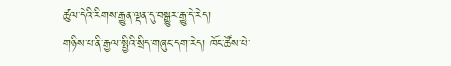ཚུལ་དེའི་རིགས་རྒྱུན་ལྡན་དུ་བསྒྱུར་རྒྱུ་དེ་རེད།
གཉིས་པ་ནི་རྒྱལ་སྤྱིའི་སྲིད་གཞུང་དག་རེད། ཁོང་ཚོས་པེ་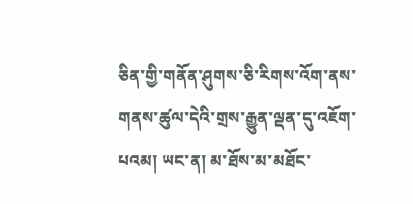ཅིན་གྱི་གནོན་ཤུགས་ཅི་རིགས་འོག་ནས་གནས་ཚུལ་དེའི་གྲས་རྒྱུན་ལྡན་དུ་འཇོག་པའམ། ཡང་ན། མ་ཐོས་མ་མཐོང་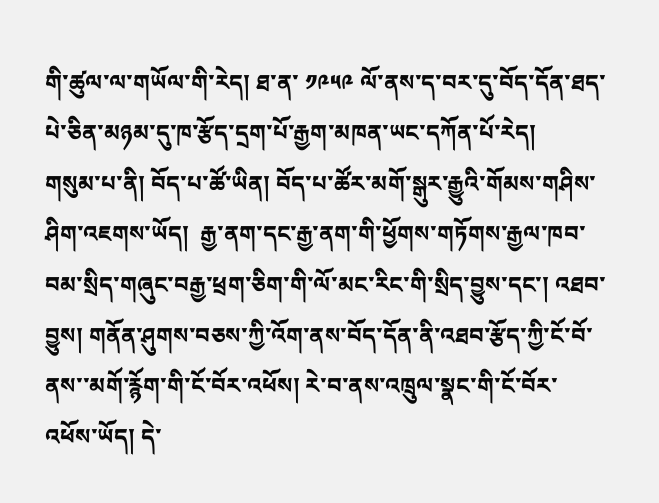གི་ཚུལ་ལ་གཡོལ་གི་རེད། ཐ་ན་ ༡༩༥༩ ལོ་ནས་ད་བར་དུ་བོད་དོན་ཐད་པེ་ཅིན་མཉམ་དུ་ཁ་རྩོད་དྲག་པོ་རྒྱག་མཁན་ཡང་དཀོན་པོ་རེད།
གསུམ་པ་ནི། བོད་པ་ཚོ་ཡིན། བོད་པ་ཚོར་མགོ་སྒུར་རྒྱུའི་གོམས་གཤིས་ཤིག་འཇགས་ཡོད།  རྒྱ་ནག་དང་རྒྱ་ནག་གི་ཕྱོགས་གཏོགས་རྒྱལ་ཁབ་བམ་སྲིད་གཞུང་བརྒྱ་ཕྲག་ཅིག་གི་ལོ་མང་རིང་གི་སྲིད་བྱུས་དང་། འཐབ་བྱུས། གནོན་ཤུགས་བཅས་ཀྱི་འོག་ནས་བོད་དོན་ནི་འཐབ་རྩོད་ཀྱི་ངོ་བོ་ནས་་མགོ་རྙོག་གི་ངོ་བོར་འཕོས། རེ་བ་ནས་འཁྲུལ་སྣང་གི་ངོ་བོར་འཕོས་ཡོད། དེ་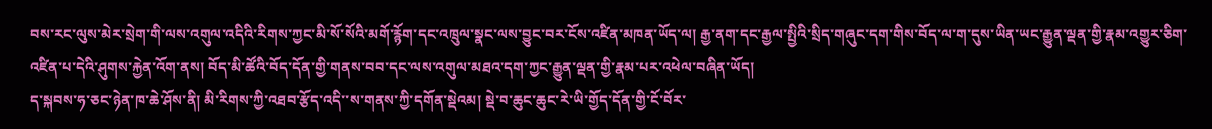བས་རང་ལུས་མེར་སྲེག་གི་ལས་འགུལ་འདིའི་རིགས་ཀྱང་མི་སོ་སོའི་མགོ་རྙོག་དང་འཁྲུལ་སྣང་ལས་བྱུང་བར་ངོས་འཛིན་མཁན་ཡོད་ལ། རྒྱ་ནག་དང་རྒྱལ་སྤྱིའི་སྲིད་གཞུང་དག་གིས་བོད་ལ་ག་དུས་ཡིན་ཡང་རྒྱུན་ལྡན་གྱི་རྣམ་འགྱུར་ཅིག་འཛིན་པ་དེའི་ཤུགས་རྐྱེན་འོག་ནས། བོད་མི་ཚོའི་བོད་དོན་གྱི་གནས་བབ་དང་ལས་འགུལ་མཐའ་དག་ཀྱང་རྒྱུན་ལྡན་གྱི་རྣམ་པར་འཕེལ་བཞིན་ཡོད།
ད་སྐབས་ཧ་ཅང་ཉེན་ཁ་ཆེ་ཤོས་ནི། མི་རིགས་ཀྱི་འཐབ་རྩོད་འདི་་ས་གནས་ཀྱི་དགོན་སྡེའམ། སྡེ་བ་ཆུང་ཆུང་རེ་ཡི་གྱོད་དོན་གྱི་ངོ་བོར་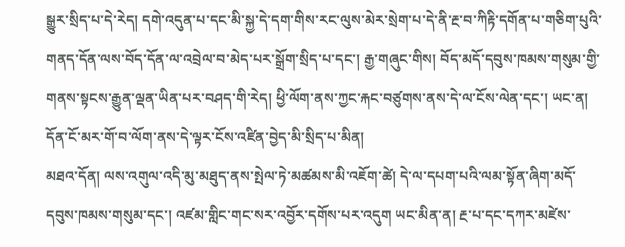སྒྱུར་སྲིད་པ་དེ་རེད། དགེ་འདུན་པ་དང་མི་སྐྱ་དེ་དག་གིས་རང་ལུས་མེར་སྲེག་པ་དེ་ནི་རྔ་བ་ཀིརྟི་དགོན་པ་གཅིག་པུའི་གནད་དོན་ལས་བོད་དོན་ལ་འབྲེལ་བ་མེད་པར་སྒྲོག་སྲིད་པ་དང་། རྒྱ་གཞུང་གིས། བོད་མདོ་དབུས་ཁམས་གསུམ་གྱི་གནས་སྟངས་རྒྱུན་ལྡན་ཡིན་པར་བཤད་གི་རེད། ཕྱི་ལོག་ནས་ཀྱང་རྐང་བཙུགས་ནས་དེ་ལ་ངོས་ལེན་དང་། ཡང་ན། དོན་ངོ་མར་གོ་བ་ལོག་ནས་དེ་ལྟར་ངོས་འཛིན་བྱེད་མི་སྲིད་པ་མིན།
མཐའ་དོན། ལས་འགུལ་འདི་མུ་མཐུད་ནས་སྤེལ་ཏེ་མཚམས་མི་འཇོག་ཚེ། དེ་ལ་དཔག་པའི་ལམ་སྟོན་ཞིག་མདོ་དབུས་ཁམས་གསུམ་དང་། འཛམ་གླིང་གང་སར་འབྱོར་དགོས་པར་འདུག ཡང་མིན་ན། རྔ་པ་དང་དཀར་མཛེས་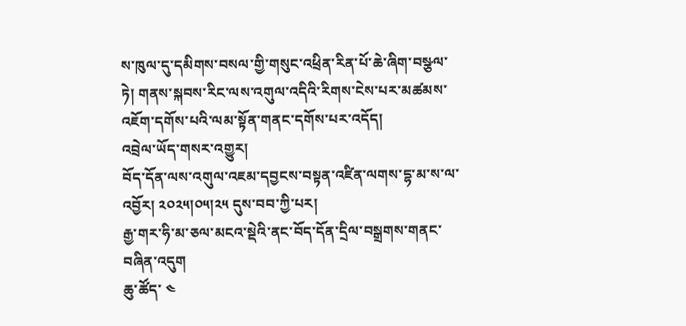ས་ཁུལ་དུ་དམིགས་བསལ་གྱི་གསུང་འཕྲིན་རིན་པོ་ཆེ་ཞིག་བསྩལ་ཏེ། གནས་སྐབས་རིང་ལས་འགུལ་འདིའི་རིགས་ངེས་པར་མཚམས་འཇོག་དགོས་པའི་ལམ་སྟོན་གནང་དགོས་པར་འདོད།
འབྲེལ་ཡོད་གསར་འགྱུར།
བོད་དོན་ལས་འགུལ་འཇམ་དབྱངས་བསྟན་འཛིན་ལགས་དྷ་མ་ས་ལ་འབྱོར། ༢༠༢༥།༠༥།༢༥ དུས་བབ་ཀྱི་པར།
རྒྱ་གར་ཧི་མ་ཅལ་མངའ་སྡེའི་ནང་བོད་དོན་དྲིལ་བསྒྲགས་གནང་བཞིན་འདུག
ཆུ་ཚོད་ ༤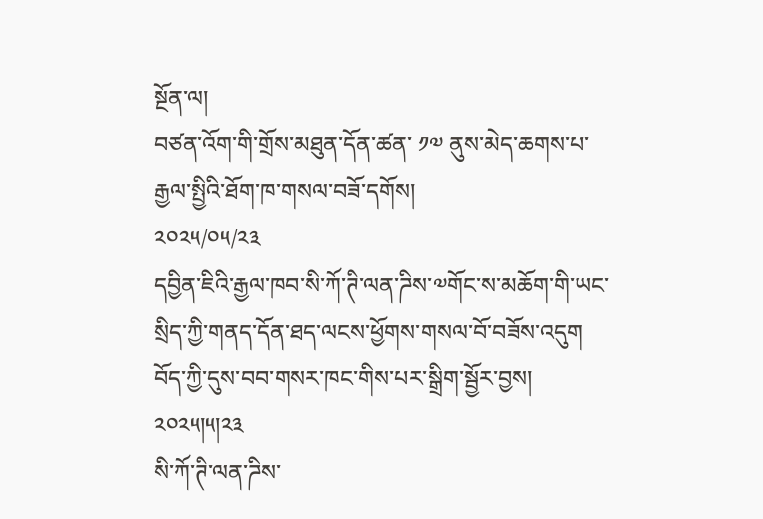སྔོན་ལ།
བཙན་འོག་གི་གྲོས་མཐུན་དོན་ཚན་ ༡༧ ནུས་མེད་ཆགས་པ་རྒྱལ་སྤྱིའི་ཐོག་ཁ་གསལ་བཟོ་དགོས།
༢༠༢༥/༠༥/༢༣
དབྱིན་ཇིའི་རྒྱལ་ཁབ་སི་ཀོ་ཊི་ལན་ཌིས་༧གོང་ས་མཆོག་གི་ཡང་སྲིད་ཀྱི་གནད་དོན་ཐད་ལངས་ཕྱོགས་གསལ་བོ་བཟོས་འདུག བོད་ཀྱི་དུས་བབ་གསར་ཁང་གིས་པར་སྒྲིག་སྦྱོར་བྱས། ༢༠༢༥།༥།༢༣
སི་ཀོ་ཊི་ལན་ཌིས་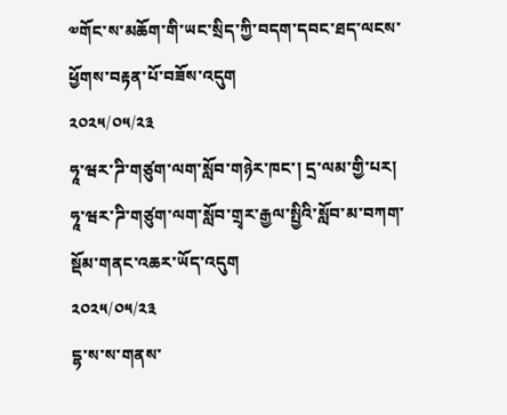༧གོང་ས་མཆོག་གི་ཡང་སྲིད་ཀྱི་བདག་དབང་ཐད་ལངས་ཕྱོགས་བརྟན་པོ་བཟོས་འདུག
༢༠༢༥/༠༥/༢༣
ཧཱ་ཝར་ཌི་གཙུག་ལག་སློབ་གཉེར་ཁང་། དྲ་ལམ་གྱི་པར།
ཧཱ་ཝར་ཌི་གཙུག་ལག་སློབ་གྲྭར་རྒྱལ་སྤྱིའི་སློབ་མ་བཀག་སྡོམ་གནང་འཆར་ཡོད་འདུག
༢༠༢༥/༠༥/༢༣
དྷ་ས་ས་གནས་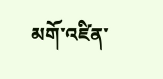མགོ་འཛིན་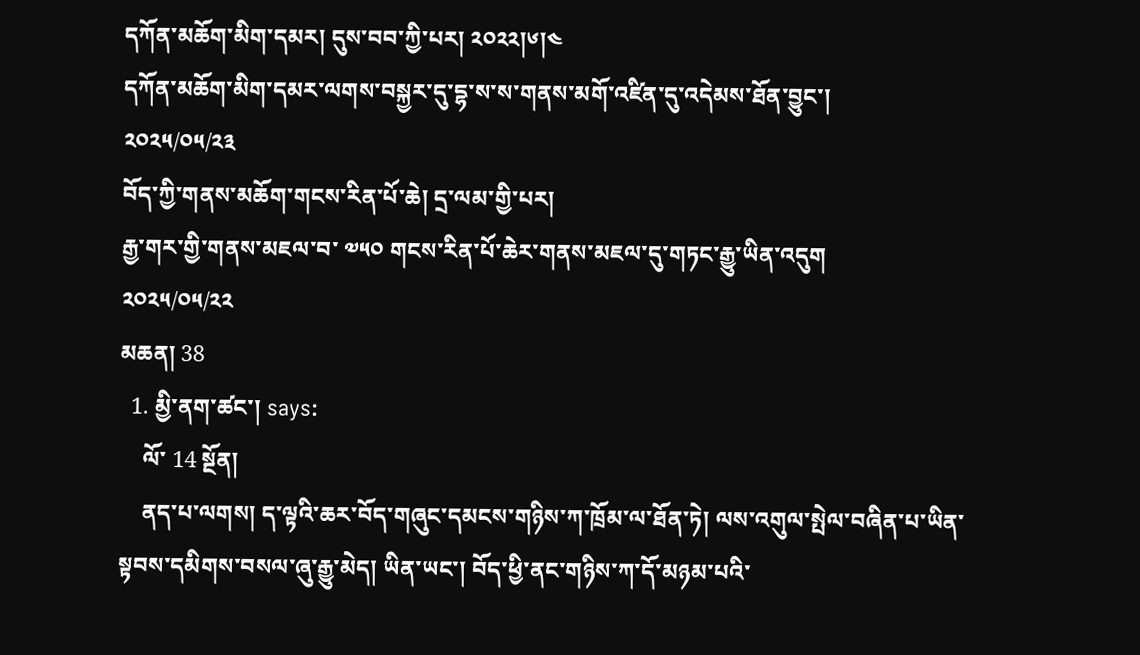དཀོན་མཆོག་མིག་དམར། དུས་བབ་ཀྱི་པར། ༢༠༢༢།༦།༤
དཀོན་མཆོག་མིག་དམར་ལགས་བསྐྱར་དུ་དྷ་ས་ས་གནས་མགོ་འཛིན་དུ་འདེམས་ཐོན་བྱུང་།
༢༠༢༥/༠༥/༢༣
བོད་ཀྱི་གནས་མཆོག་གངས་རིན་པོ་ཆེ། དྲ་ལམ་གྱི་པར།
རྒྱ་གར་གྱི་གནས་མཇལ་བ་ ༧༥༠ གངས་རིན་པོ་ཆེར་གནས་མཇལ་དུ་གཏང་རྒྱུ་ཡིན་འདུག
༢༠༢༥/༠༥/༢༢
མཆན། 38
  1. མྱི་ནག་ཚང་། says:
    ལོ་ 14 སྔོན།
    ནད་པ་ལགས། ད་ལྟའི་ཆར་བོད་གཞུང་དམངས་གཉིས་ཀ་ཁྲོམ་ལ་ཐོན་ཏེ། ལས་འགུལ་སྤེལ་བཞིན་པ་ཡིན་སྟབས་དམིགས་བསལ་ཞུ་རྒྱུ་མེད། ཡིན་ཡང་། བོད་ཕྱི་ནང་གཉིས་ཀ་དོ་མཉམ་པའི་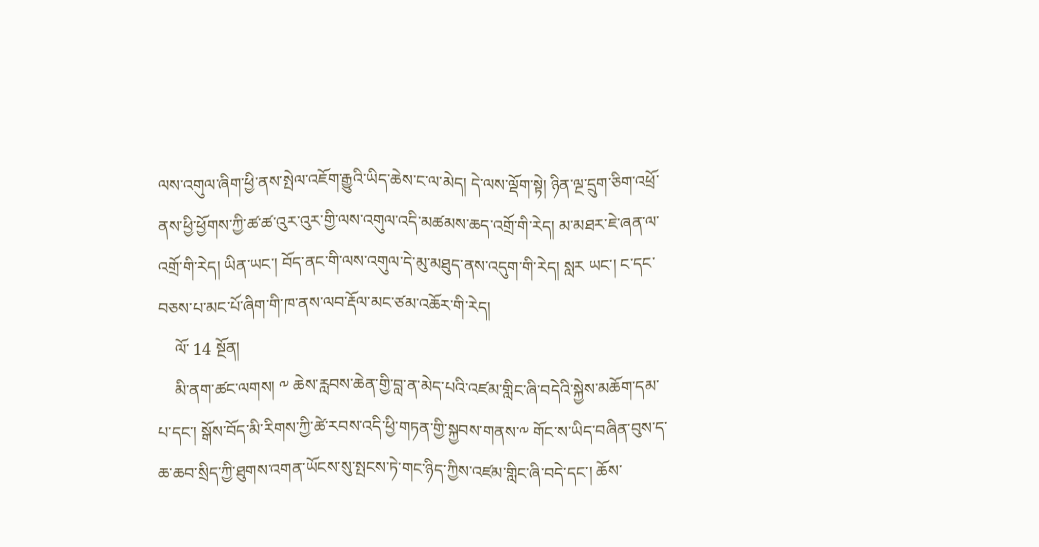ལས་འགུལ་ཞིག་ཕྱི་ནས་སྤེལ་འཇོག་རྒྱུའི་ཡིད་ཆེས་ང་ལ་མེད། དེ་ལས་ལྡོག་སྟེ། ཉིན་ལྔ་དྲུག་ཅིག་འཕྲོ་ནས་ཕྱི་ཕྱོགས་ཀྱི་ཚ་ཚ་འུར་འུར་གྱི་ལས་འགུལ་འདི་མཚམས་ཆད་འགྲོ་གི་རེད། མ་མཐར་ཇེ་ཞན་ལ་འགྲོ་གི་རེད། ཡིན་ཡང་། བོད་ནང་གི་ལས་འགུལ་དེ་མུ་མཐུད་ནས་འདུག་གི་རེད། སླར ཡང་། ང་དང་བཅས་པ་མང་པོ་ཞིག་གི་ཁ་ནས་ལབ་རྡོལ་མང་ཙམ་འཆོར་གི་རེད།
    ལོ་ 14 སྔོན།
    མི་ནག་ཚང་ལགས། ༸ ཆེས་རླབས་ཆེན་གྱི་བླ་ན་མེད་པའི་འཛམ་གླིང་ཞི་བདེའི་སྐྱེས་མཆོག་དམ་པ་དང་། སྒོས་བོད་མི་རིགས་ཀྱི་ཚེ་རབས་འདི་ཕྱི་གཏན་གྱི་སྐྱབས་གནས་༸ གོང་ས་ཡིད་བཞིན་བུས་ད་ཆ་ཆབ་སྲིད་ཀྱི་ཐུགས་འགན་ཡོངས་སུ་སྤངས་ཏེ་གང་ཉིད་ཀྱིས་འཛམ་གླིང་ཞི་བདེ་དང་། ཆོས་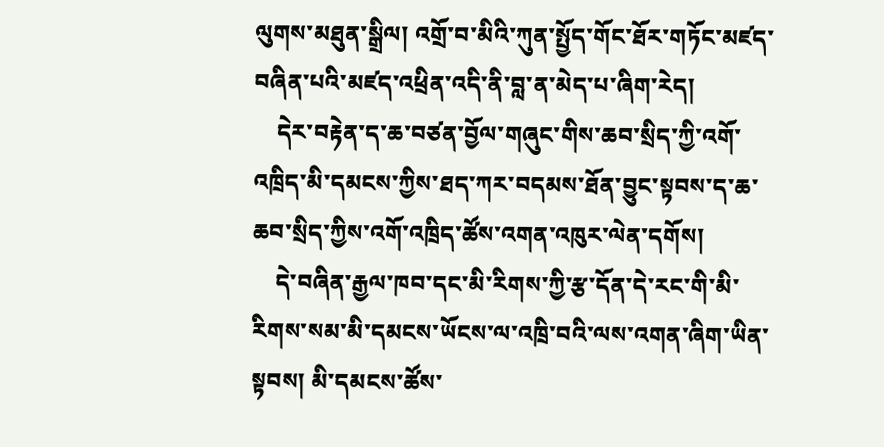ལུགས་མཐུན་སྒྲིལ། འགྲོ་བ་མིའི་ཀུན་སྤྱོད་གོང་ཐོར་གཏོང་མཛད་བཞིན་པའི་མཛད་འཕྲིན་འདི་ནི་བླ་ན་མེད་པ་ཞིག་རེད།
    དེར་བརྟེན་ད་ཆ་བཙན་བྱོལ་གཞུང་གིས་ཆབ་སྲིད་ཀྱི་འགོ་འཁྲིད་མི་དམངས་ཀྱིས་ཐད་ཀར་བདམས་ཐོན་བྱུང་སྟབས་ད་ཆ་ཆབ་སྲིད་ཀྱིས་འགོ་འཁྲིད་ཚོས་འགན་འཁུར་ལེན་དགོས།
    དེ་བཞིན་རྒྱལ་ཁབ་དང་མི་རིགས་ཀྱི་རྩ་དོན་དེ་རང་གི་མི་རིགས་སམ་མི་དམངས་ཡོངས་ལ་འཁྲི་བའི་ལས་འགན་ཞིག་ཡིན་སྟབས། མི་དམངས་ཚོས་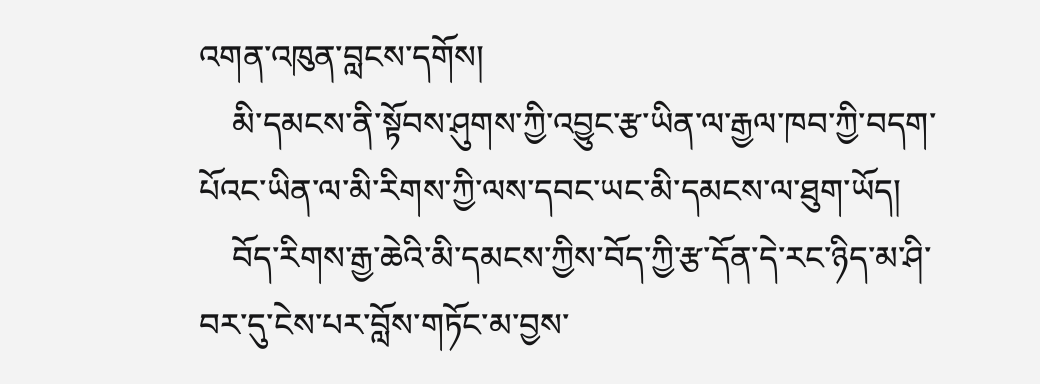འགན་འཁུན་བླངས་དགོས།
    མི་དམངས་ནི་སྟོབས་ཤུགས་ཀྱི་འབྱུང་རྩ་ཡིན་ལ་རྒྱལ་ཁབ་ཀྱི་བདག་པོའང་ཡིན་ལ་མི་རིགས་ཀྱི་ལས་དབང་ཡང་མི་དམངས་ལ་ཐུག་ཡོད།
    བོད་རིགས་རྒྱ་ཆེའི་མི་དམངས་ཀྱིས་བོད་ཀྱི་རྩ་དོན་དེ་རང་ཉིད་མ་ཤི་བར་དུ་ངེས་པར་བློས་གཏོང་མ་བྱས་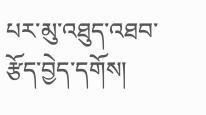པར་མུ་འཐུད་འཐབ་རྩོད་བྱེད་དགོས།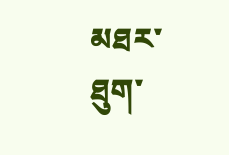མཐར་ཐུག་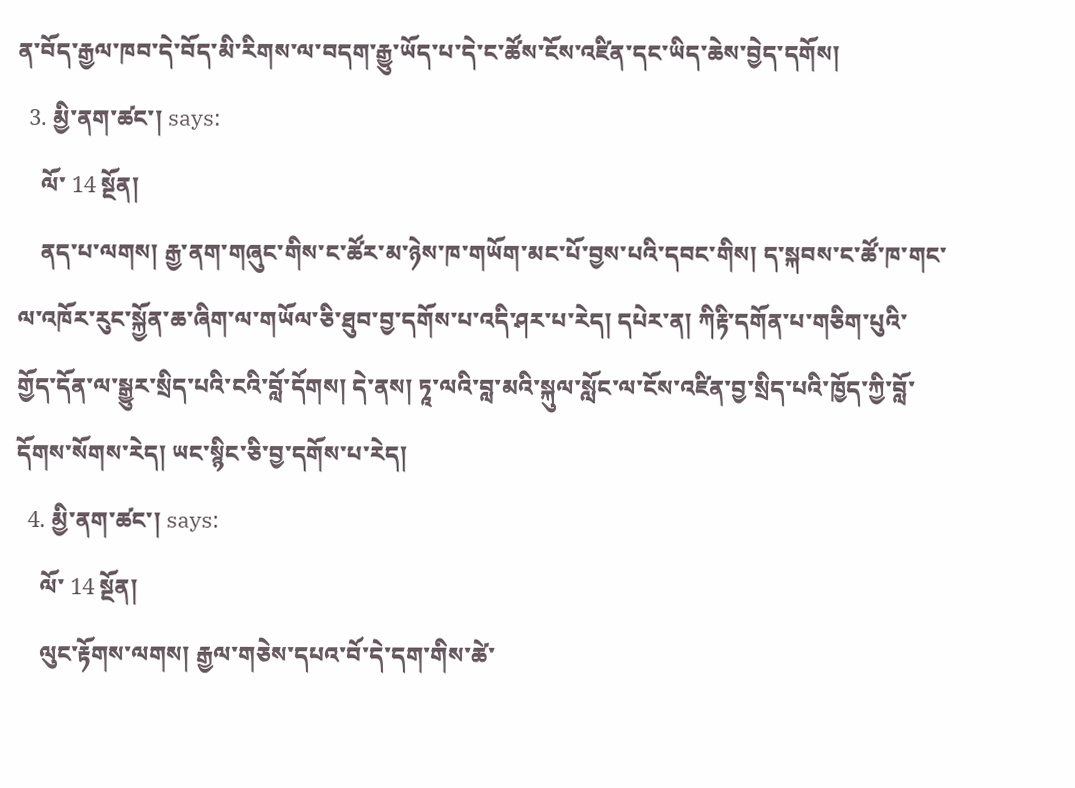ན་བོད་རྒྱལ་ཁབ་དེ་བོད་མི་རིགས་ལ་བདག་རྒྱུ་ཡོད་པ་དེ་ང་ཚོས་ངོས་འཛིན་དང་ཡིད་ཆེས་བྱེད་དགོས།
  3. མྱི་ནག་ཚང་། says:
    ལོ་ 14 སྔོན།
    ནད་པ་ལགས། རྒྱ་ནག་གཞུང་གིས་ང་ཚོར་མ་ཉེས་ཁ་གཡོག་མང་པོ་བྱས་པའི་དབང་གིས། ད་སྐབས་ང་ཚོ་ཁ་གང་ལ་འཁོར་རུང་སྐྱོན་ཆ་ཞིག་ལ་གཡོལ་ཅི་ཐུབ་བྱ་དགོས་པ་འདི་ཤར་པ་རེད། དཔེར་ན། ཀིརྟི་དགོན་པ་གཅིག་པུའི་གྱོད་དོན་ལ་སྒྱུར་སྲིད་པའི་ངའི་བློ་དོགས། དེ་ནས། ཏཱ་ལའི་བླ་མའི་སྐུལ་སློང་ལ་ངོས་འཛིན་བྱ་སྲིད་པའི་ཁྱོད་ཀྱི་བློ་དོགས་སོགས་རེད། ཡང་སྙིང་ཅི་བྱ་དགོས་པ་རེད།
  4. མྱི་ནག་ཚང་། says:
    ལོ་ 14 སྔོན།
    ལུང་རྟོགས་ལགས། རྒྱལ་གཅེས་དཔའ་བོ་དེ་དག་གིས་ཚེ་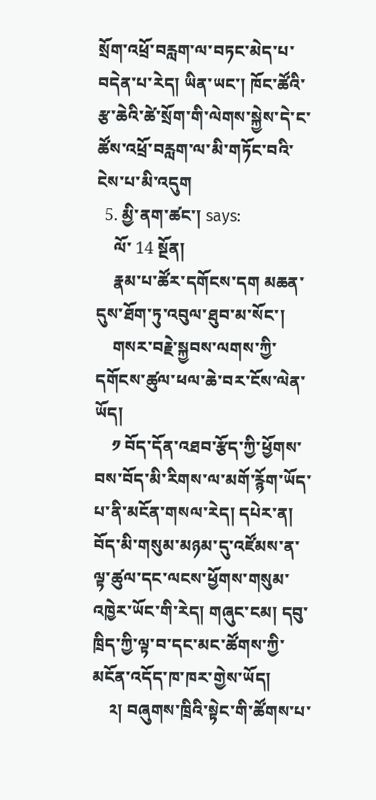སྲོག་འཕྲོ་བརླག་ལ་བཏང་མེད་པ་བདེན་པ་རེད། ཡིན་ཡང་། ཁོང་ཚོའི་རྩ་ཆེའི་ཚེ་སྲོག་གི་ལེགས་སྐྱེས་དེ་ང་ཚོས་འཕྲོ་བརླག་ལ་མི་གཏོང་བའི་ངེས་པ་མི་འདུག
  5. མྱི་ནག་ཚང་། says:
    ལོ་ 14 སྔོན།
    རྣམ་པ་ཚོར་དགོངས་དག མཆན་དུས་ཐོག་ཏུ་འབུལ་ཐུབ་མ་སོང་།
    གསར་བརྗེ་སྐྱབས་ལགས་ཀྱི་དགོངས་ཚུལ་ཕལ་ཆེ་བར་ངོས་ལེན་ཡོད།
    ༡ བོད་དོན་འཐབ་རྩོད་ཀྱི་ཕྱོགས་བས་བོད་མི་རིགས་ལ་མགོ་རྙོག་ཡོད་པ་ནི་མངོན་གསལ་རེད། དཔེར་ན། བོད་མི་གསུམ་མཉམ་དུ་འཛོམས་ན་ལྟ་ཚུལ་དང་ལངས་ཕྱོགས་གསུམ་འཁྱེར་ཡོང་གི་རེད། གཞུང་ངམ། དབུ་ཁྲིད་ཀྱི་ལྟ་བ་དང་མང་ཚོགས་ཀྱི་མངོན་འདོད་ཁ་ཁར་གྱེས་ཡོད།
    ༢། བཞུགས་ཁྲིའི་སྟེང་གི་ཚོགས་པ་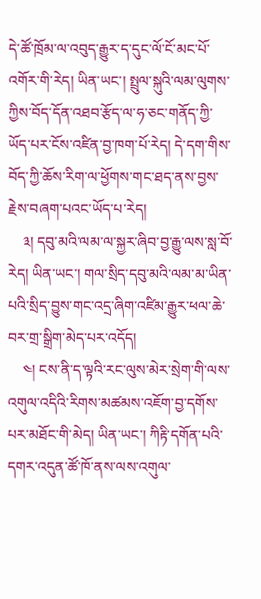དེ་ཚོ་ཁྲོམ་ལ་འབུད་རྒྱུར་ད་དུང་ལོ་ངོ་མང་པོ་འགོར་གི་རེད། ཡིན་ཡང་། སྤྲུལ་སྐུའི་ལམ་ལུགས་ཀྱིས་བོད་དོན་འཐབ་རྩོད་ལ་ཧ་ཅང་གནོད་ཀྱི་ཡོད་པར་ངོས་འཛིན་བྱ་ཁག་པོ་རེད། དེ་དག་གིས་བོད་ཀྱི་ཆོས་རིག་ལ་ཕྱོགས་གང་ཐད་ནས་བྱས་རྗེས་བཞག་པའང་ཡོད་པ་རེད།
    ༣། དབུ་མའི་ལམ་ལ་སྐྱར་ཞིབ་བྱ་རྒྱུ་ལས་སླ་བོ་རེད། ཡིན་ཡང་། གལ་སྲིད་དབུ་མའི་ལམ་མ་ཡིན་པའི་སྲིད་བྱུས་གང་འདྲ་ཞིག་འཛིམ་རྒྱུར་ཕལ་ཆེ་བར་གྲ་སྒྲིག་མེད་པར་འདོད།
    ༤། ངས་ནི་ད་ལྟའི་རང་ལུས་མེར་སྲེག་གི་ལས་འགུལ་འདིའི་རིགས་མཚམས་འཇོག་བྱ་དགོས་པར་མཐོང་གི་མེད། ཡིན་ཡང་། ཀིརྟི་དགོན་པའི་དགར་འདུན་ཚོ་ཁོ་ནས་ལས་འགུལ་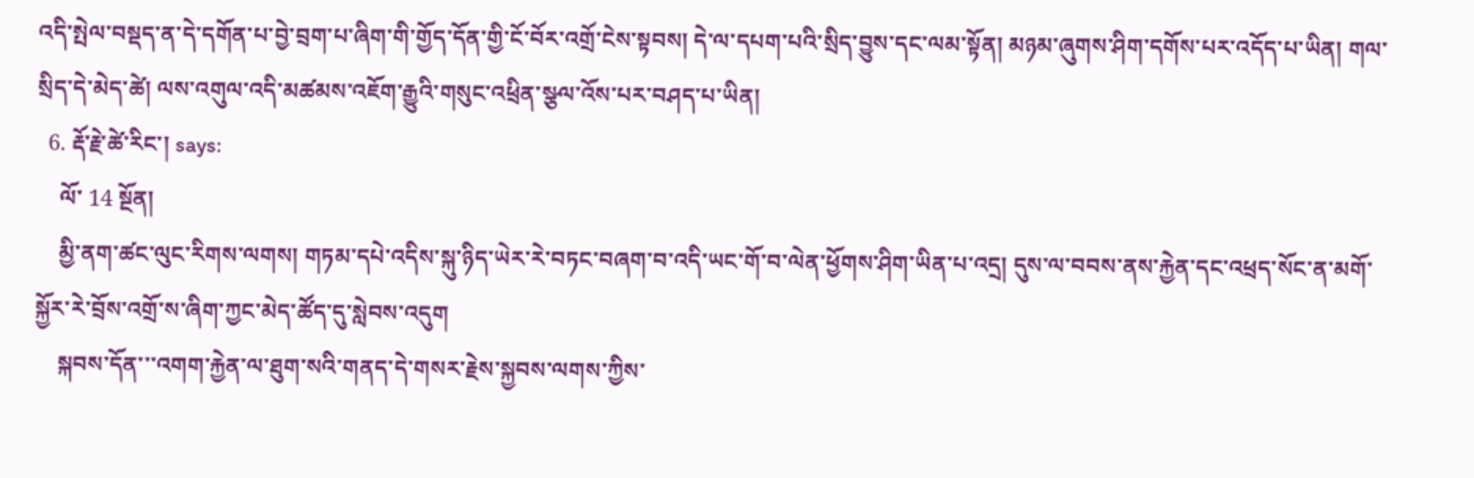འདི་སྤེལ་བསྡད་ན་དེ་དགོན་པ་བྱེ་བྲག་པ་ཞིག་གི་གྱོད་དོན་གྱི་ངོ་བོར་འགྲོ་ངེས་སྟབས། དེ་ལ་དཔག་པའི་སྲིད་བྱུས་དང་ལམ་སྟོན། མཉམ་ཞུགས་ཤིག་དགོས་པར་འདོད་པ་ཡིན། གལ་སྲིད་དེ་མེད་ཚེ། ལས་འགུལ་འདི་མཚམས་འཇོག་རྒྱུའི་གསུང་འཕྲིན་སྩལ་འོས་པར་བཤད་པ་ཡིན།
  6. རྡོ་རྗེ་ཚེ་རིང་། says:
    ལོ་ 14 སྔོན།
    མྱི་ནག་ཚང་ལུང་རིགས་ལགས། གཏམ་དཔེ་འདིས་སྐུ་ཉིད་ཡེར་རེ་བཏང་བཞག་བ་འདི་ཡང་གོ་བ་ལེན་ཕྱོགས་ཤིག་ཡིན་པ་འདྲ། དུས་ལ་བབས་ནས་རྐྱེན་དང་འཕྲད་སོང་ན་མགོ་སྐྱོར་རེ་བྲོས་འགྲོ་ས་ཞིག་ཀྱང་མེད་ཚོད་དུ་སླེབས་འདུག
    སྐབས་དོན་་་འགག་རྐྱེན་ལ་ཐུག་སའི་གནད་དེ་གསར་རྗེས་སྐྱབས་ལགས་ཀྱིས་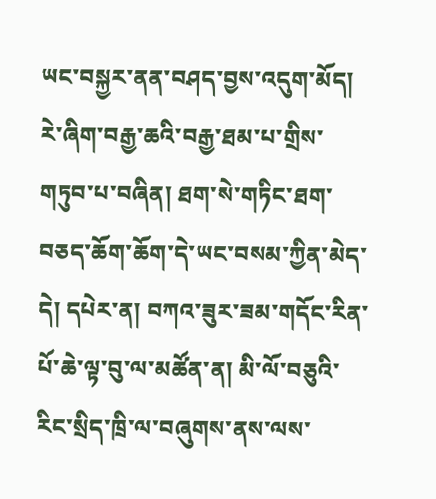ཡང་བསྐྱར་ནན་བཤད་བྱས་འདུག་མོད། རེ་ཞིག་བརྒྱ་ཆའི་བརྒྱ་ཐམ་པ་གྲིས་གཏུབ་པ་བཞིན། ཐག་སེ་གཏིང་ཐག་བཅད་ཆོག་ཆོག་དེ་ཡང་བསམ་ཀྱིན་མེད་དེ། དཔེར་ན། བཀའ་ཟུར་ཟམ་གདོང་རིན་པོ་ཆེ་ལྟ་བུ་ལ་མཚོན་ན། མི་ལོ་བཅུའི་རིང་སྲིད་ཁྲི་ལ་བཞུགས་ནས་ལས་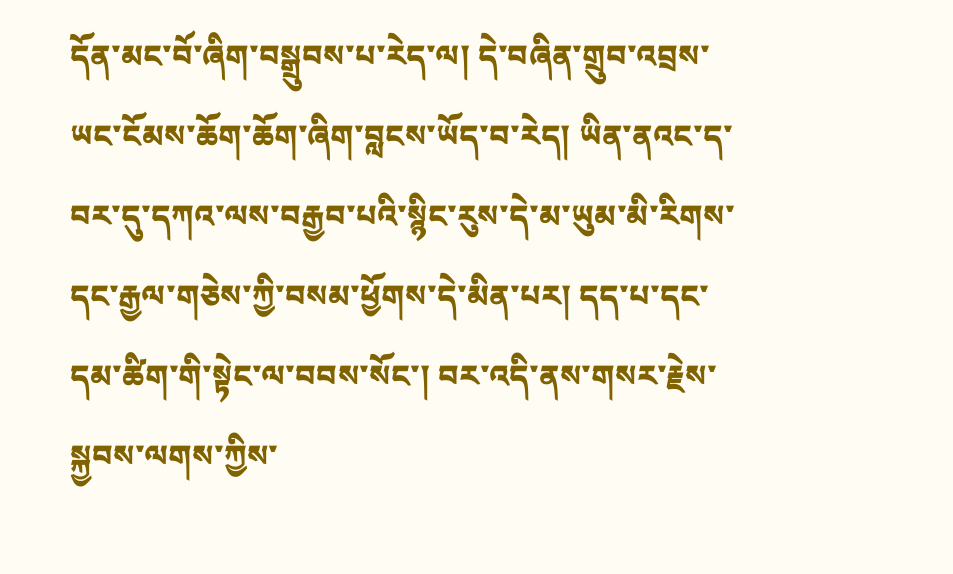དོན་མང་བོ་ཞིག་བསྒྲུབས་པ་རེད་ལ། དེ་བཞིན་གྲུབ་འབྲས་ཡང་ངོམས་ཆོག་ཆོག་ཞིག་བླངས་ཡོད་བ་རེད། ཡིན་ནའང་ད་བར་དུ་དཀའ་ལས་བརྒྱབ་པའི་སྙིང་རུས་དེ་མ་ཡུམ་མི་རིགས་དང་རྒྱལ་གཅེས་ཀྱི་བསམ་ཕྱོགས་དེ་མིན་པར། དད་པ་དང་དམ་ཚིག་གི་སྟེང་ལ་བབས་སོང་། བར་འདི་ནས་གསར་རྗེས་སྐྱབས་ལགས་ཀྱིས་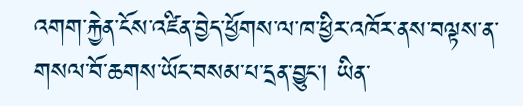འགག་རྐྱེན་ངོས་འཛིན་བྱེད་ཕྱོགས་ལ་ཁ་ཕྱིར་འཁོར་ནས་བལྟས་ན་གསལ་བོ་ཆགས་ཡོང་བསམ་པ་དྲན་བྱུང་། ཡིན་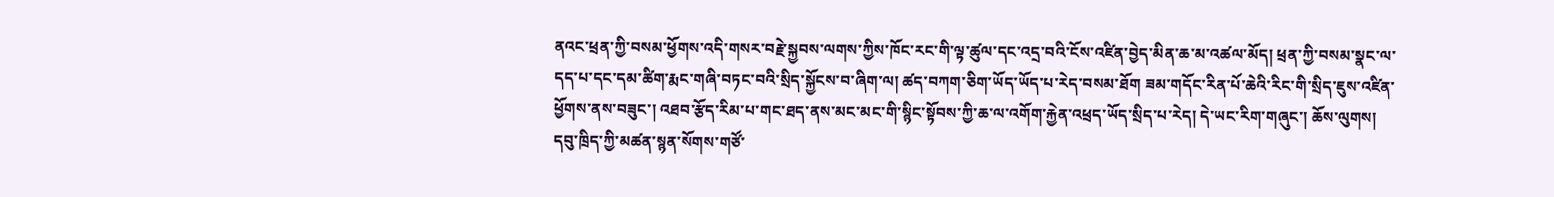ནའང་ཕྲན་ཀྱི་བསམ་ཕྱོགས་འདི་གསར་བརྗེ་སྐྱབས་ལགས་ཀྱིས་ཁོང་རང་གི་ལྟ་ཚུལ་དང་འདྲ་བའི་ངོས་འཛིན་བྱེད་མིན་ཆ་མ་འཚལ་མོད། ཕྲན་ཀྱི་བསམ་སྣང་ལ་དད་པ་དང་དམ་ཚིག་རྨང་གཞི་བཏང་བའི་སྲིད་སྐྱོངས་བ་ཞིག་ལ། ཚད་བཀག་ཅིག་ཡོད་ཡོད་པ་རེད་བསམ་ཐོག ཟམ་གདོང་རིན་པོ་ཆེའི་རིང་གི་སྲིད་ཇུས་འཛིན་ཕྱོགས་ནས་བཟུང་། འཐབ་རྩོད་རིམ་པ་གང་ཐད་ནས་མང་མང་གི་སྙིང་སྟོབས་ཀྱི་ཆ་ལ་འགོག་རྐྱེན་འཕྲད་ཡོད་སྲིད་པ་རེད། དེ་ཡང་རིག་གཞུང་། ཆོས་ལུགས། དབུ་ཁྲིད་ཀྱི་མཚན་སྙན་སོགས་གཙོ་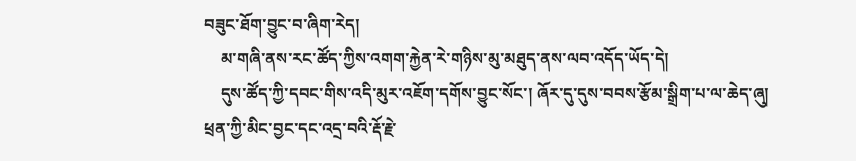བཟུང་ཐོག་བྱུང་བ་ཞིག་རེད།
    མ་གཞི་ནས་རང་ཚོད་ཀྱིས་འགག་རྐྱེན་རེ་གཉིས་མུ་མཐུད་ནས་ལབ་འདོད་ཡོད་དེ།
    དུས་ཚོད་ཀྱི་དབང་གིས་འདི་མུར་འཇོག་དགོས་བྱུང་སོང་། ཞོར་དུ་དུས་བབས་རྩོམ་སྒྲིག་པ་ལ་ཆེད་ཞུ། ཕྲན་ཀྱི་མིང་བྱང་དང་འདྲ་བའི་རྡོ་རྗེ་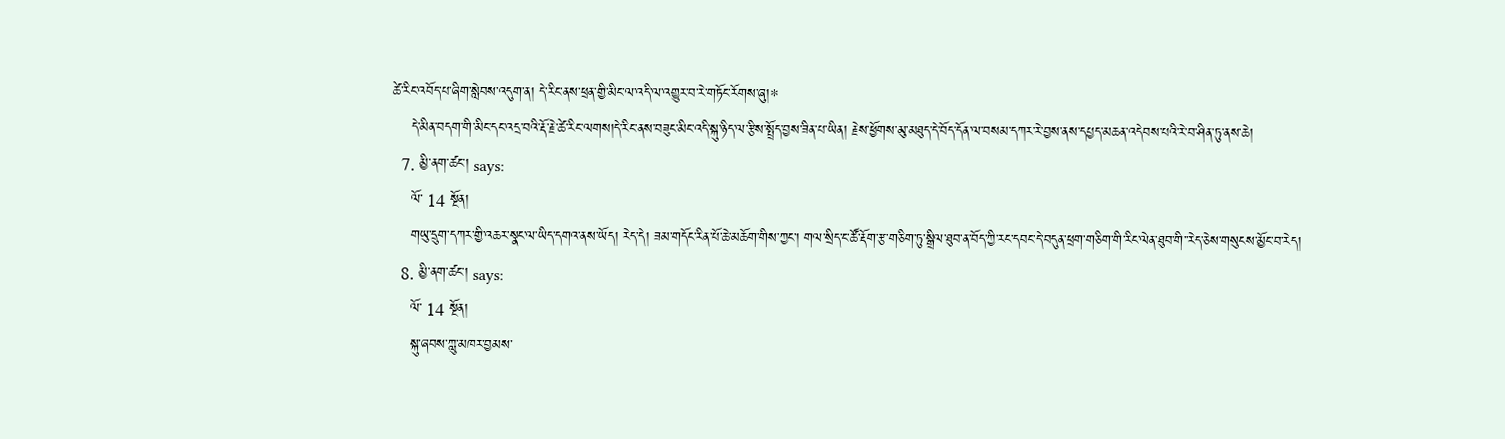ཚེ་རིང་འབོད་པ་ཞིག་སླེབས་འདུག་ན། དེ་རིང་ནས་ཕྲན་གྱི་མིང་ལ་འདི་ལ་འགྱུར་བ་རེ་གཏོང་རོགས་ཞུ།*
    དེ་མིན་བདག་གི་མིང་དང་འདྲ་བའི་རྡོ་རྗེ་ཚེ་རིང་ལགས།དེ་རིང་ནས་བཟུང་མིང་འདི་སྐུ་ཉིད་ལ་རྩིས་སྤྲོད་བྱས་ཟིན་པ་ཡིན། རྗེས་ཕྱོགས་མུ་མཐུད་དེ་བོད་དོན་ལ་བསམ་དཀར་རེ་བྱས་ནས་དཔྱད་མཆན་འདེབས་པའི་རེ་བ་ཤིན་ཏུ་ནས་ཆེ།
  7. མྱི་ནག་ཚང་། says:
    ལོ་ 14 སྔོན།
    གཡུ་དྲུག་དཀར་གྱི་འཆར་སྣང་ལ་ཡིད་དགའ་ནས་ཡོད། རེད་དེ། ཟམ་གདོང་རིན་པོ་ཆེ་མཆོག་གིས་ཀྱང་། གལ་སྲིད་ང་ཚོ་རྡོག་རྩ་གཅིག་ཏུ་སྒྲིལ་ཐུབ་ན་བོད་ཀྱི་རང་དབང་དེ་བདུན་ཕྲག་གཅིག་གི་རིང་ལེན་ཐུབ་གི་་རེད་ཅེས་གསུངས་མྱོང་བ་རེད།
  8. མྱི་ནག་ཚང་། says:
    ལོ་ 14 སྔོན།
    སྐུ་ཞབས་ཀླུ་མཁར་བྱམས་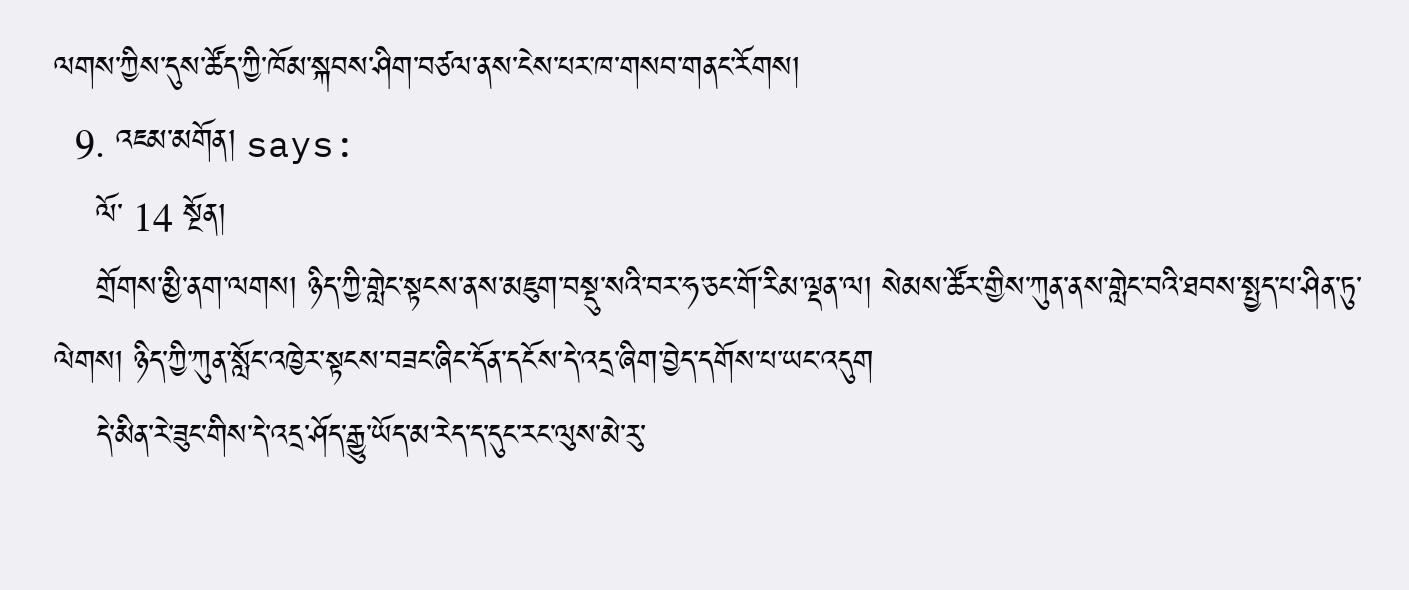ལགས་ཀྱིས་དུས་ཚོད་ཀྱི་ཁོམ་སྐབས་ཤིག་བཙལ་ནས་ངེས་པར་ཁ་གསབ་གནང་རོགས།
  9. འཇམ་མགོན། says:
    ལོ་ 14 སྔོན།
    གྲོགས་མྱི་ནག་ལགས། ཉིད་ཀྱི་གླེང་སྟངས་ནས་མཇུག་བསྡུ་སའི་བར་ཧ་ཅང་གོ་རིམ་ལྡན་ལ། སེམས་ཚོར་གྱིས་ཀུན་ནས་གླེང་བའི་ཐབས་སྤྱད་པ་ཤིན་ཏུ་ལེགས། ཉིད་ཀྱི་ཀུན་སློང་འཁྱེར་སྟངས་བཟང་ཞིང་དོན་དངོས་དེ་འདྲ་ཞིག་བྱེད་དགོས་པ་ཡང་འདུག
    དེ་མིན་རེ་ཟུང་གིས་དེ་འདྲ་ཤོད་རྒྱུ་ཡོད་མ་རེད་ད་དུང་རང་ལུས་མེ་རུ་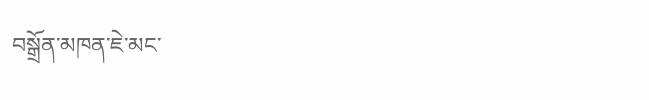བསྒྲོན་མཁན་ཇེ་མང་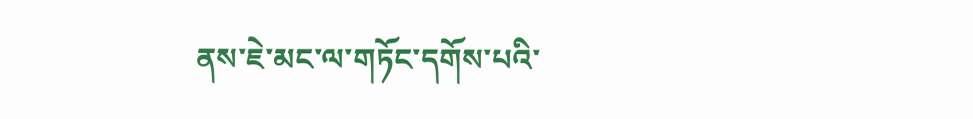ནས་ཇེ་མང་ལ་གཏོང་དགོས་པའི་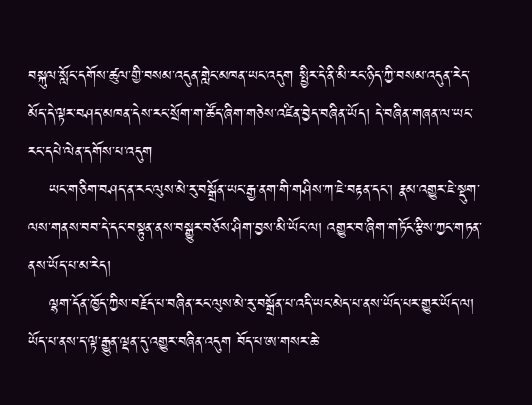བསྐུལ་སློང་དགོས་ཚུལ་གྱི་བསམ་འདུན་གླེང་མཁན་ཡང་འདུག སྤྱིར་དེ་ནི་མི་རང་ཉིད་ཀྱི་བསམ་འདུན་རེད་མོད་དེ་ལྟར་བཤད་མཁན་དེས་རང་སྲོག་ག་ཚོད་ཞིག་གཅེས་འཛིན་བྱེད་བཞིན་ཡོད། དེ་བཞིན་གཞན་ལ་ཡང་རང་དཔེ་ལེན་དགོས་པ་འདུག
    ཡང་གཅིག་བཤད་ན་རང་ལུས་མེ་རུ་བསྒྲོན་ཡང་རྒྱ་ནག་གི་གཤིས་ཀ་ཇེ་བརྟན་དང་། རྣམ་འགྱུར་ཇེ་སྡུག་ལས་གནས་བབ་དེ་དང་བསྟུན་ནས་བསྒྱུར་བཅོས་ཤིག་བྱས་མི་ཡོང་ལ། འགྱུར་བ་ཞིག་གཏོང་རྩིས་ཀྱང་གཏན་ནས་ཡོད་པ་མ་རེད།
    ལྷག་དོན་ཁྱོད་ཀྱིས་བརྗོད་པ་བཞིན་རང་ལུས་མེ་རུ་བསྒྲོན་པ་འདི་ཡང་མེད་པ་ནས་ཡོད་པར་གྱུར་ཡོད་ལ། ཡོད་པ་ནས་ད་ལྟ་རྒྱུན་ལྡན་དུ་འགྱུར་བཞིན་འདུག བོད་པ་ཨ་གསར་ཆེ་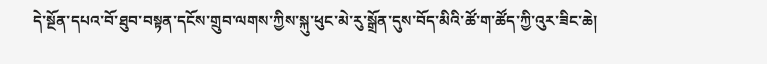དེ་སྔོན་དཔའ་བོ་ཐུབ་བསྟན་དངོས་གྲུབ་ལགས་ཀྱིས་སྐུ་ཕུང་མེ་རུ་སྒྲོན་དུས་བོད་མིའི་ཚོ་ག་ཚོད་ཀྱི་འུར་ཟིང་ཆེ།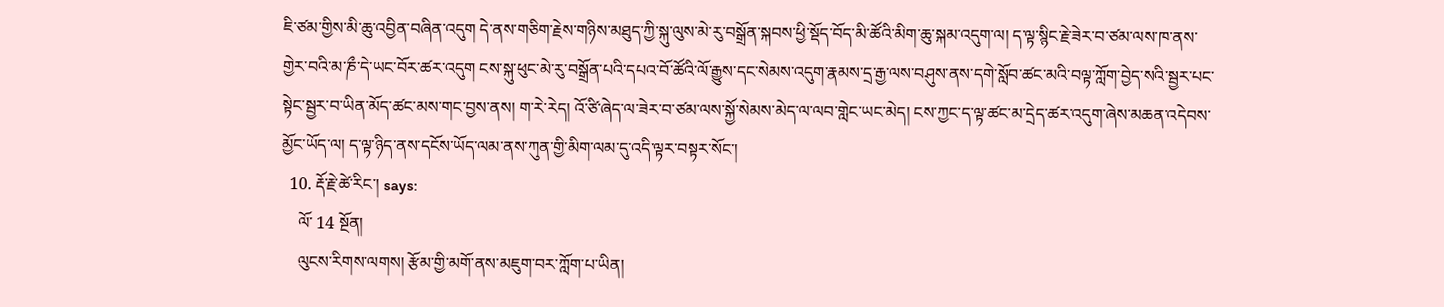ཇི་ཙམ་གྱིས་མི་ཆུ་འབྱིན་བཞིན་འདུག དེ་ནས་གཅིག་རྗེས་གཉིས་མཐུད་ཀྱི་སྐུ་ལུས་མེ་རུ་བསྒྲོན་སྐབས་ཕྱི་སྡོད་བོད་མི་ཚོའི་མིག་ཆུ་སྐམ་འདུག་ལ། ད་ལྟ་སྙིང་རྗེ་ཟེར་བ་ཙམ་ལས་ཁ་ནས་གྱེར་བའི་མ་ཎྀ་དེ་ཡང་བོར་ཚར་འདུག ངས་སྐུ་ཕུང་མེ་རུ་བསྒྲོན་པའི་དཔའ་བོ་ཚོའི་ལོ་རྒྱུས་དང་སེམས་འདུག་རྣམས་དྲ་རྒྱ་ལས་བཤུས་ནས་དགེ་སློབ་ཚང་མའི་བལྟ་ཀློག་བྱེད་སའི་སྦྱར་པང་སྟེང་སྦྱར་བ་ཡིན་མོད་ཚང་མས་གང་བྱས་ནས། ག་རེ་རེད། འོ་ཙི་ཞེད་ལ་ཟེར་བ་ཙམ་ལས་སྐྱོ་སེམས་མེད་ལ་ལབ་གླེང་ཡང་མེད། ངས་ཀྱང་ད་ལྟ་ཚང་མ་དྲེད་ཚར་འདུག་ཞེས་མཆན་འདེབས་མྱོང་ཡོད་ལ། ད་ལྟ་ཉིད་ནས་དངོས་ཡོད་ལམ་ནས་ཀུན་གྱི་མིག་ལམ་དུ་འདི་ལྟར་བསྟར་སོང་།
  10. རྡོ་རྗེ་ཚེ་རིང་། says:
    ལོ་ 14 སྔོན།
    ལུངས་རིགས་ལགས། རྩོམ་གྱི་མགོ་ནས་མཇུག་བར་ཀློག་པ་ཡིན།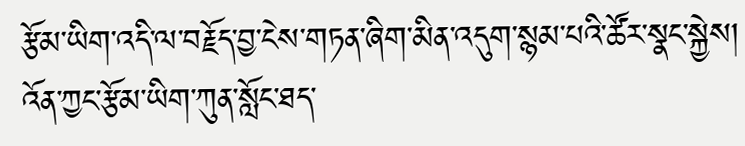རྩོམ་ཡིག་འདི་ལ་བརྗོད་བྱ་ངེས་གཏན་ཞིག་མིན་འདུག་སྙམ་པའི་ཚོར་སྣང་སྐྱེས། འོན་ཀྱང་རྩོམ་ཡིག་ཀུན་སློང་ཐད་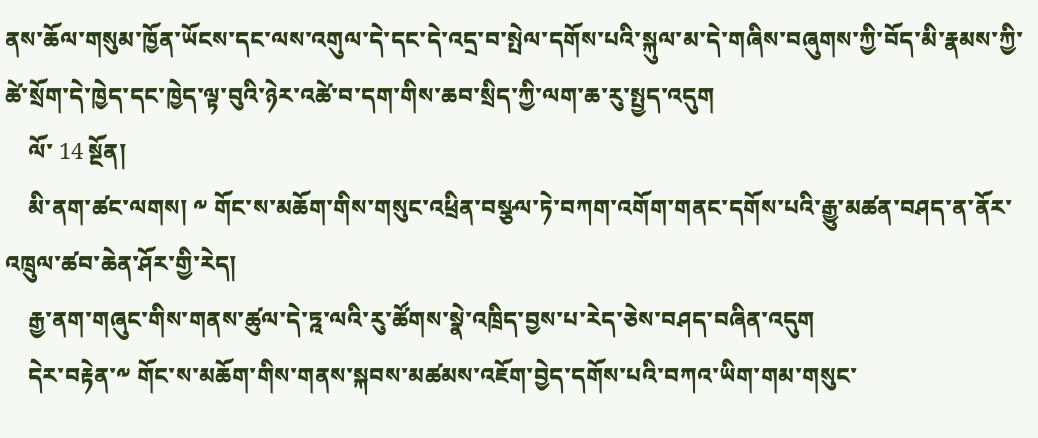ནས་ཆོལ་གསུམ་ཁྱོན་ཡོངས་དང་ལས་འགུལ་དེ་དང་དེ་འདྲ་བ་སྤེལ་དགོས་པའི་སྐུལ་མ་དེ་གཞིས་བཞུགས་ཀྱི་བོད་མི་རྣམས་ཀྱི་ཚེ་སྲོག་དེ་ཁྱེད་དང་ཁྱེད་ལྟ་བུའི་ཉེར་འཚེ་བ་དག་གིས་ཆབ་སྲིད་ཀྱི་ལག་ཆ་རུ་སྤྱད་འདུག
    ལོ་ 14 སྔོན།
    མི་ནག་ཚང་ལགས། ༸ གོང་ས་མཆོག་གིས་གསུང་འཕྲིན་བསྩལ་ཏེ་བཀག་འགོག་གནང་དགོས་པའི་རྒྱུ་མཚན་བཤད་ན་ནོར་འཁྲུལ་ཚབ་ཆེན་ཤོར་གྱི་རེད།
    རྒྱ་ནག་གཞུང་གིས་གནས་ཚུལ་དེ་ཏྰ་ལའི་རུ་ཚོགས་སྣེ་འཁྲིད་བྱས་པ་རེད་ཅེས་བཤད་བཞིན་འདུག
    དེར་བརྟེན་༸ གོང་ས་མཆོག་གིས་གནས་སྐབས་མཚམས་འཇོག་བྱེད་དགོས་པའི་བཀའ་ཡིག་གམ་གསུང་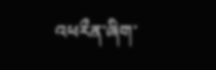འཕརྀན་ཞིག་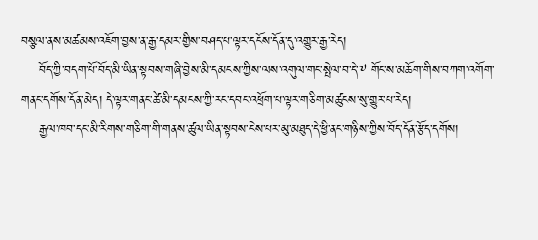བསྩལ་ནས་མཚམས་འཇོག་བྱས་ན་རྒྱ་དམར་གྱིས་བཤད་པ་ལྟར་དངོས་དོན་དུ་འགྱུར་རྒྱ་རེད།
    བོད་ཀྱི་བདག་པོ་བོད་མི་ཡིན་སྟབས་གཞི་བྱེས་མི་དམངས་ཀྱིས་ལས་འགུལ་གང་སྤེལ་བ་དེ་༸ གོང་ས་མཆོག་གིས་བཀག་འགོག་གནང་དགོས་དོན་མེད། དེ་ལྟར་གནང་ཚེ་མི་དམངས་ཀྱི་རང་དབང་འཕྲོག་པ་ལྟར་གཅིག་མཚུངས་སུ་གྱུར་པ་རེད།
    རྒྱལ་ཁབ་དང་མི་རིགས་གཅིག་གི་གནས་ཚུལ་ཡིན་སྟབས་ངེས་པར་མུ་མཐུད་དེ་ཕྱི་ནང་གཉིས་ཀྱིས་བོད་དོན་རྩོད་དགོས།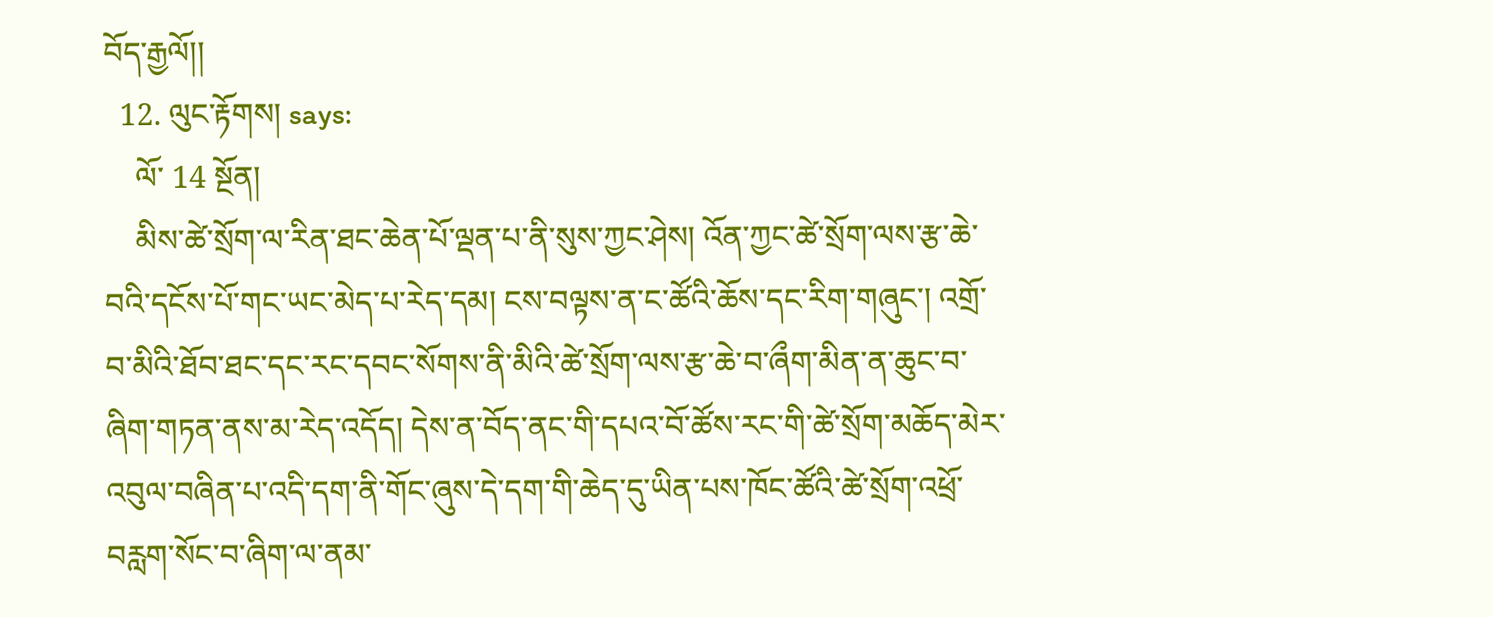བོད་རྒྱལོ།།
  12. ལུང་རྟོགས། says:
    ལོ་ 14 སྔོན།
    མིས་ཚེ་སྲོག་ལ་རིན་ཐང་ཆེན་པོ་ལྡན་པ་ནི་སུས་ཀྱང་ཤེས། འོན་ཀྱང་ཚེ་སྲོག་ལས་རྩ་ཆེ་བའི་དངོས་པོ་གང་ཡང་མེད་པ་རེད་དམ། ངས་བལྟས་ན་ང་ཚོའི་ཆོས་དང་རིག་གཞུང་། འགྲོ་བ་མིའི་ཐོབ་ཐང་དང་རང་དབང་སོགས་ནི་མིའི་ཚེ་སྲོག་ལས་རྩ་ཆེ་བ་ཞྀག་མིན་ན་ཆུང་བ་ཞིག་གཏན་ནས་མ་རེད་འདོད། དེས་ན་བོད་ནང་གི་དཔའ་བོ་ཚོས་རང་གི་ཚེ་སྲོག་མཆོད་མེར་འབུལ་བཞིན་པ་འདི་དག་ནི་གོང་ཞུས་དེ་དག་གི་ཆེད་དུ་ཡིན་པས་ཁོང་ཚོའི་ཚེ་སྲོག་འཕྲོ་བརླག་སོང་བ་ཞིག་ལ་ནམ་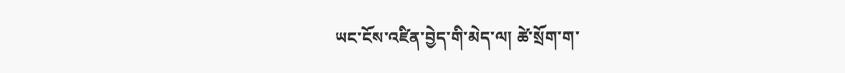ཡང་ངོས་འཛིན་བྱེད་གི་མེད་ལ། ཚེ་སྲོག་ག་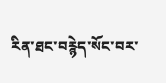རིན་ཐང་བརྙེད་སོང་བར་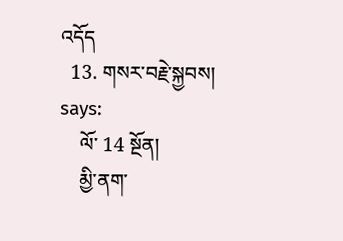འདོད
  13. གསར་བརྗེ་སྐྱབས། says:
    ལོ་ 14 སྔོན།
    མྱི་ནག་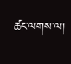ཚང་ལགས་ལ།